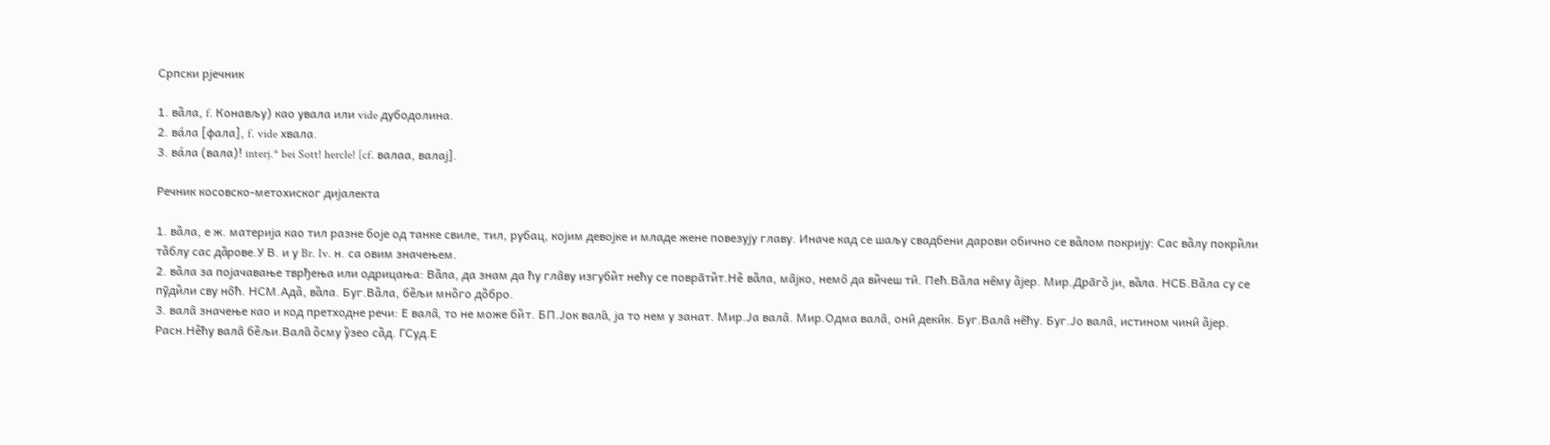Српски рјечник

1. ва̏ла, f. Конављу) као увала или vide дубодолина.
2. ва́ла [фала], f. vide хвала.
3. ва́ла (вала)! interj.* bei Sott! hercle! [cf. валаа, валај].

Речник косовско-метохиског дијалекта

1. ва̏ла, е ж. материја као тил разне боје од танке свиле, тил, рубац, којим девојке и младе жене повезују главу. Иначе кад се шаљу свадбени дарови обично се ва̏лом покрију: Сас ва̏лу покри̏ли та̏блу сас да̏рове.У В. и у Br. Iv. н. са овим значењем.
2. ва̏ла за појачавање тврђења или одрицања: Ва̏ла, да знам да ћу гла̑ву изгуби̏т нећу се повра̄ти̏т.Не̏ ва̏ла, ма̑јко, немо̑ да ви̏чеш ти̑. Пећ.Ва̏ла не̑му а̏јер. Мир.Дра̄го̏ ји, ва̏ла. НСБ.Ва̏ла су се пӯди̏ли сву но̑ћ. НСМ.Ада̏, ва̏ла. Буг.Ва̏ла, бе̏љи мно̏го до̏бро.
3. вала̑ значење као и код претходне речи: Е вала̑, то не може би̏т. БП.Јок вала̑, ја то нем у занат. Мир.Ја вала̑. Мир.Одма вала̑, они̑ деки̑к. Буг.Вала̑ не̑ћу. Буг.Јо вала̑, истином чини̑ а̏јер. Расн.Не̏ћу вала̑ бе̏љи.Вала̑ о̏сму у̏зео са̏д. ГСуд.Е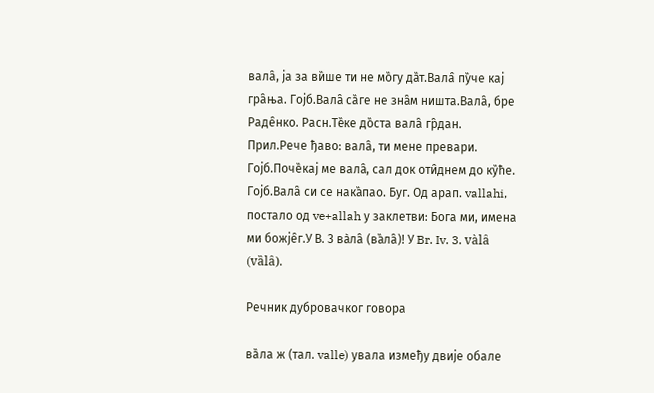вала̑, ја за ви̏ше ти не мо̏гу да̏т.Вала̑ пу̏че кај гра̑ња. Гојб.Вала̑ са̏ге не зна̑м ништа.Вала̑, бре Раде̑нко. Расн.Те̏ке до̏ста вала̑ гр̑дан. Прил.Рече ђаво: вала̑, ти мене превари. Гојб.Поче̏кај ме вала̑, сал док оти̑днем до ку̏ће. Гојб.Вала̑ си се нака̏пао. Буг. Од арап. vallahi, постало од ve+allah у заклетви: Бога ми, имена ми божје̑г.У В. 3 ва̀ла̑ (ва̏ла̑)! У Br. Iv. 3. vàlȃ (vȁlȃ).

Речник дубровачког говора

ва̏ла ж (тал. valle) увала између двије обале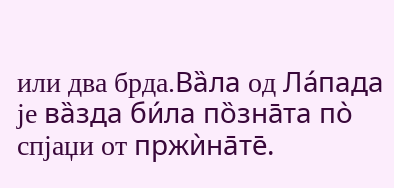или два брда.Ва̏ла од Ла́пада је ва̏зда би́ла по̏зна̄та по̀ спјаџи от пржѝна̄те̄.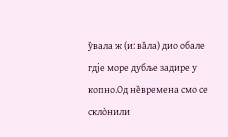у̏вала ж (и: ва̏ла) дио обале гдје море дубље задире у копно.Од не̏времена смо се скло̀нили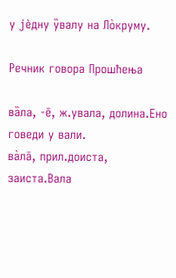у јѐдну у̏валу на Ло̀круму.

Речник говора Прошћења

ва̏ла, -е̄, ж.увала, долина.Ено говеди у вали.
ва̀ла̄, прил.доиста, заиста.Вала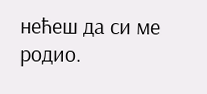нећеш да си ме родио.